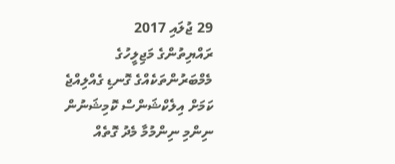29 ޖުލައި 2017
ރައްޔިތުންގެ މަޖިލީހުގެ މެމްބަރުންތަކެއްގެ ގޮނޑި ގެއްލިއްޖެ ކަމަށް އިލެކްޝަންސް ކޮމިޝަނުން ނިންމި ނިންމުމާ މެދު ގޮތެއް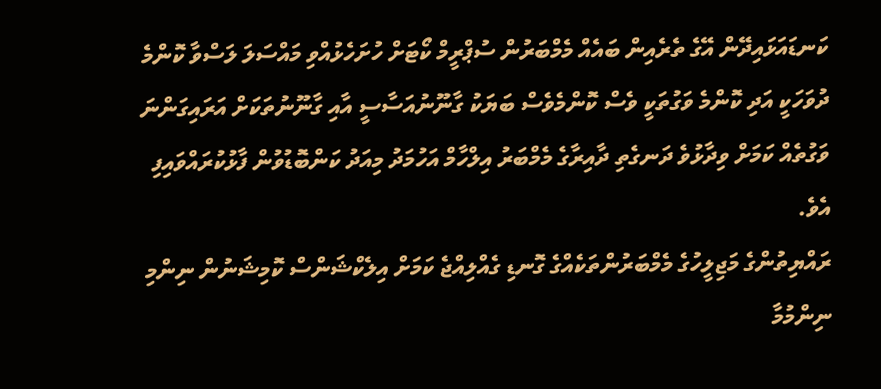ކަނޑައަޅައިދޭން އޭގެ ތެރެއިން ބައެއް މެމްބަރުން ސުޕްރީމް ކޯޓަށް ހުށަހެޅުއްވި މައްސަލަ ލަސްވާ ކޮންމެ ދުވަހަކީ އަދި ކޮންމެ ވަގުތަކީ ވެސް ކޮންމެވެސް ބަޔަކު ގާނޫނުއަސާސީ އާއި ގާނޫނުތަކަށް އަރައިގަންނަ ވަގުތެއް ކަމަށް ވިދާޅުވެ ދަނގެތި ދާއިރާގެ މެމްބަރު އިލްހާމް އަހުމަދު މިއަދު ކަންބޮޑުވުން ފާޅުކުރައްވައިފި އެވެ.
ރައްޔިތުންގެ މަޖިލީހުގެ މެމްބަރުންތަކެއްގެ ގޮނޑި ގެއްލިއްޖެ ކަމަށް އިލެކްޝަންސް ކޮމިޝަނުން ނިންމި ނިންމުމާ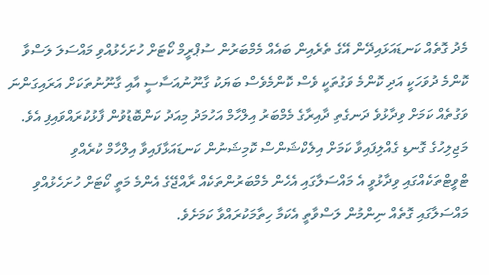މެދު ގޮތެއް ކަނޑައަޅައިދޭން އޭގެ ތެރެއިން ބައެއް މެމްބަރުން ސުޕްރީމް ކޯޓަށް ހުށަހެޅުއްވި މައްސަލަ ލަސްވާ ކޮންމެ ދުވަހަކީ އަދި ކޮންމެ ވަގުތަކީ ވެސް ކޮންމެވެސް ބަޔަކު ގާނޫނުއަސާސީ އާއި ގާނޫނުތަކަށް އަރައިގަންނަ ވަގުތެއް ކަމަށް ވިދާޅުވެ ދަނގެތި ދާއިރާގެ މެމްބަރު އިލްހާމް އަހުމަދު މިއަދު ކަންބޮޑުވުން ފާޅުކުރައްވައިފި އެވެ.
މަޖިލިހުގެ ގޮނޑި ގެއްލިފައިވާ ކަމަށް އިލެކްޝަންސް ކޮމިޝަނުން ކަނޑައަޅާފައިވާ އިލްހާމް ކުރެއްވި ޓްވީޓްތަކެއްގައި ވިދާޅުވީ އެ މައްސަލާގައި އެހެން މެމްބަރުންތަކެއް ރާއްޖޭގެ އެންމެ މަތީ ކޯޓަށް ހުށަހެޅުއްވި މައްސަލާގައި ގޮތެއް ނިންމުން ލަސްވާތީ އެކަމާ ހިތާމަކުރައްވާ ކަމަށެވެ.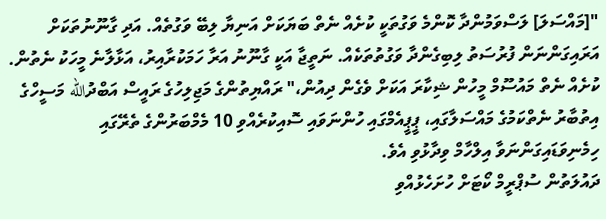"[މައްސަލަ] ލަސްވަމުންދާ ކޮންމެ ވަގުތަކީ ކުށެއް ނެތް ބަޔަކަށް އަނިޔާ ލިބޭ ވަގުތެއް. އަދި ގާނޫނުތަކަށް އަރައިގަންނަން ފުރުސަތު ލިބިގެންދާ ވަގުތުތަކެއް. ނަތީޖާ އަކީ ގާނޫނު އަރާ ހަމަކުރާއިރު، އަޅާލާނެ މީހަކު ނެތުން. ކުށެއް ނެތް މައުސޫމް މީހުން ޝިކާރަ އަކަށް ވެގެން ދިއުން،" ރައްޔިތުންގެ މަޖިލިހުގެ ރައީސް އަބްދުالله މަސީހްގެ އިތުބާރު ނެތްކަމުގެ މައްސަލާގައި، ޕީޕީއެމްގައި ހުންނަވައި ސޮއިކުރެއްވި 10 މެމްބަރުންގެ ތެރޭގައި ހިމެނިވަޑައިގަންނަވާ އިލްހާމް ވިދާޅުވި އެވެ.
ދައުލަތުން ސުޕްރީމް ކޯޓަށް ހުށަހެޅުއްވި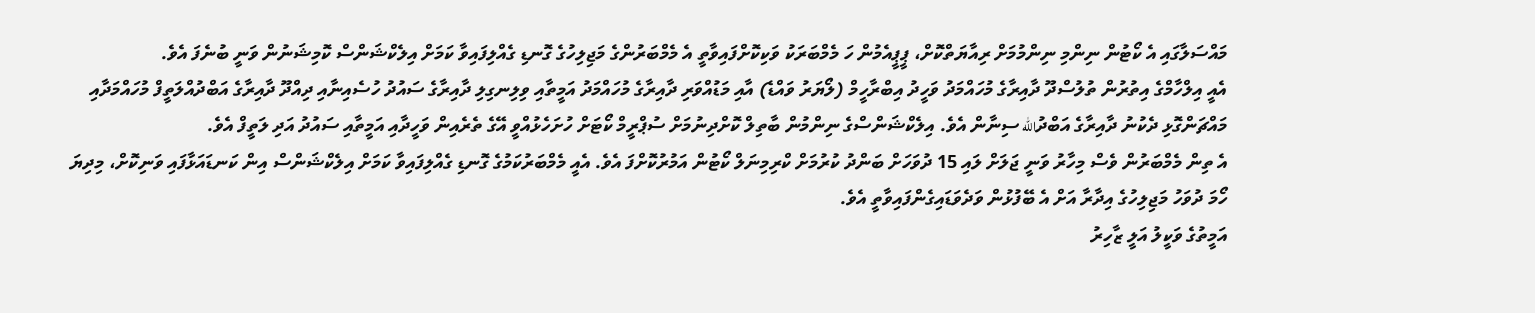މައްސަލާގައި އެ ކޯޓުން ނިންމި ނިންމުމަށް ރިއާޔަތްކޮށް، ޕީޕީއެމުން ހަ މެމްބަރަކު ވަކިކޮށްފައިވާތީ އެ މެމްބަރުންގެ މަޖިލިހުގެ ގޮނޑި ގެއްލިފައިވާ ކަމަށް އިލެކްޝަންސް ކޮމިޝަނުން ވަނީ ބުނެފަ އެވެ.
އެއީ އިލްހާމްގެ އިތުރުން ތުލުސްދޫ ދާއިރާގެ މުހައްމަދު ވަހީދު އިބްރާހީމް (ލޯޔަރު ވައްޑެ) އާއި މަޑުއްވަރި ދާއިރާގެ މުހައްމަދު އަމީތާއި ވިލިނގިލި ދާއިރާގެ ސައުދު ހުސެއިނާއި ދިއްދޫ ދާއިރާގެ އަބްދުއްލަތީފް މުހައްމަދާއި މައްޗަންގޮޅި ދެކުނު ދާއިރާގެ އަބްދުالله ސިނާން އެވެ. އިލެކްޝަންސްގެ ނިންމުން ބާތިލް ކޮށްދިނުމަށް ސުޕްރީމް ކޯޓަށް ހުށަހެޅުއްވީ އޭގެ ތެރެއިން ވަހީދާއި އަމީތާއި ސައުދު އަދި ލަތީފް އެވެ.
އެ ތިން މެމްބަރުން ވެސް މިހާރު ވަނީ ޖަލަށް ލައި 15 ދުވަހަށް ބަންދު ކުރުމަށް ކްރިމިނަލް ކޯޓުން އަމުރުކޮށްފަ އެވެ. އެއީ މެމްބަރުކަމުގެ ގޮނޑި ގެއްލިފައިވާ ކަމަށް އިލެކްޝަންސް އިން ކަނޑައަޅާފައި ވަނިކޮށް، މިދިޔަ ހޯމަ ދުވަހު މަޖިލިހުގެ އިދާރާ އަށް އެ ބޭފުޅުން ވަދެވަޑައިގެންފައިވާތީ އެވެ.
އަމީތުގެ ވަކީލު އަލީ ޒާހިރު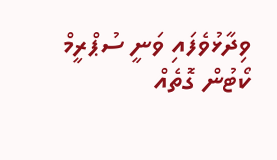ވިދާޅުވެފައި ވަނީ ސުޕްރީމް ކޯޓުން ގޮތެއް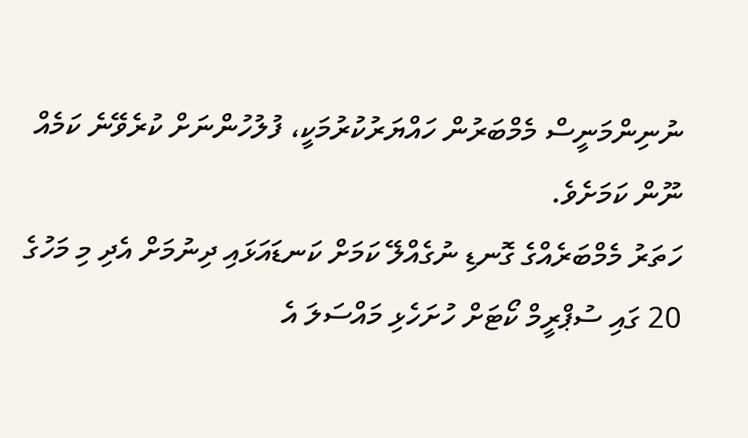ނުނިންމަނީސް މެމްބަރުން ހައްޔަރުކުރުމަކީ، ފުލުހުންނަށް ކުރެވޭނެ ކަމެއް ނޫން ކަމަށެވެ.
ހަތަރު މެމްބަރެއްގެ ގޮނޑި ނުގެއްލޭ ކަމަށް ކަނޑައަޅައި ދިނުމަށް އެދި މި މަހުގެ 20 ގައި ސުޕްރީމް ކޯޓަށް ހުށަހެޅި މައްސަލަ އެ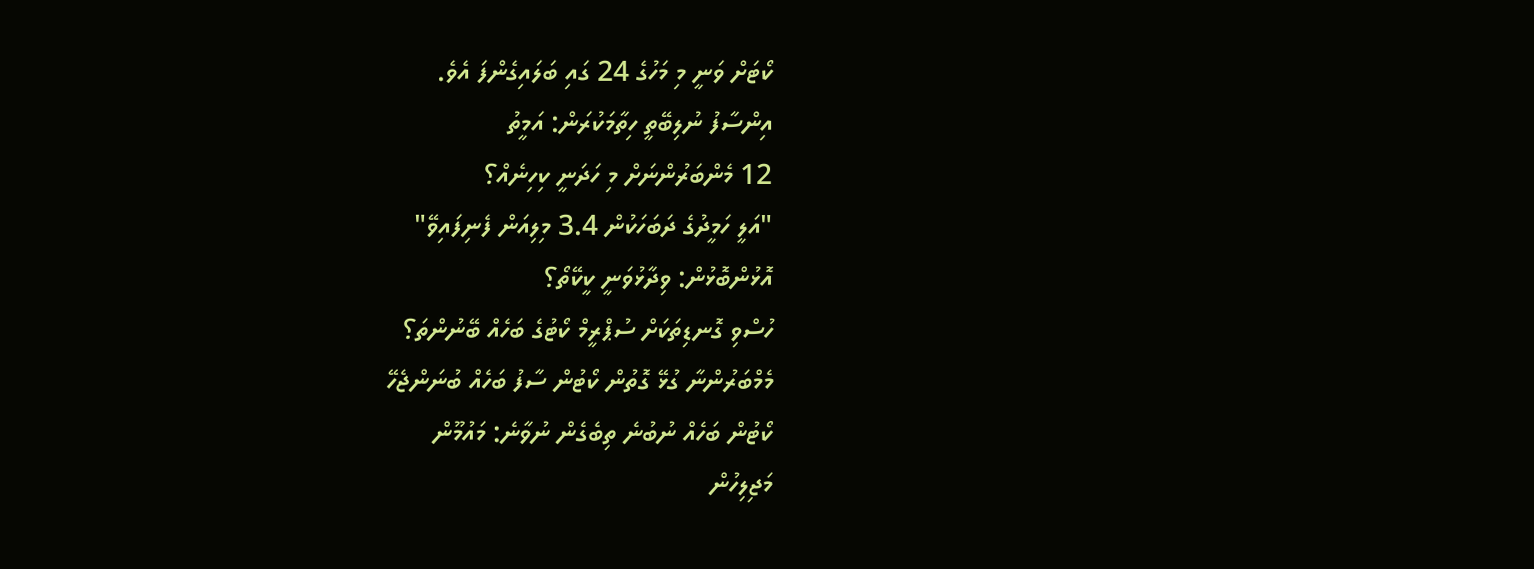ކޯޓަށް ވަނީ މި މަހުގެ 24 ގައި ބަލައިގެންފަ އެވެ.
އިންސާފު ނުލިބޭތީ ހިތާމަކުރަން: އަމީތު
12 މެންބަރުންނަށް މި ހަދަނީ ކިހިނެއް؟
"އަލީ ހަމީދުގެ ދަބަހަކުން 3.4 މިލިއަން ފެނިފައިވޭ"
އޮޅުންބޮޅުން: ވިދާޅުވަނީ ކީކޭތޯ؟
ހުސްވި ގޮނޑިތަކަށް ސުޕްރީމް ކޯޓުގެ ބަހެއް ބޭނުންތަ؟
މެމްބަރުންނާ ގުޅޭ ގޮތުން ކޯޓުން ސާފު ބަހެއް ބުނަންޖެހޭ
ކޯޓުން ބަހެއް ނުބުނެ ތިބެގެން ނުވާނެ: މައުމޫން
މަޖިލިހުން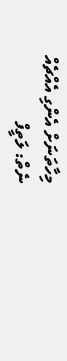މިހާތަނަށް އެންގި އެއްޗެއް ނެތް: ލަތީފް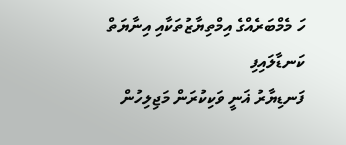ހަ މެމްބަރެއްގެ އިމްތިޔާޒުތަކާއި އިނާޔަތް ކަނޑާލައިފި
ފަނޑިޔާރު ޣަނީ ވަކިކުރަން މަޖިލިހުން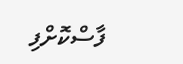ފާސްކޮށްފި